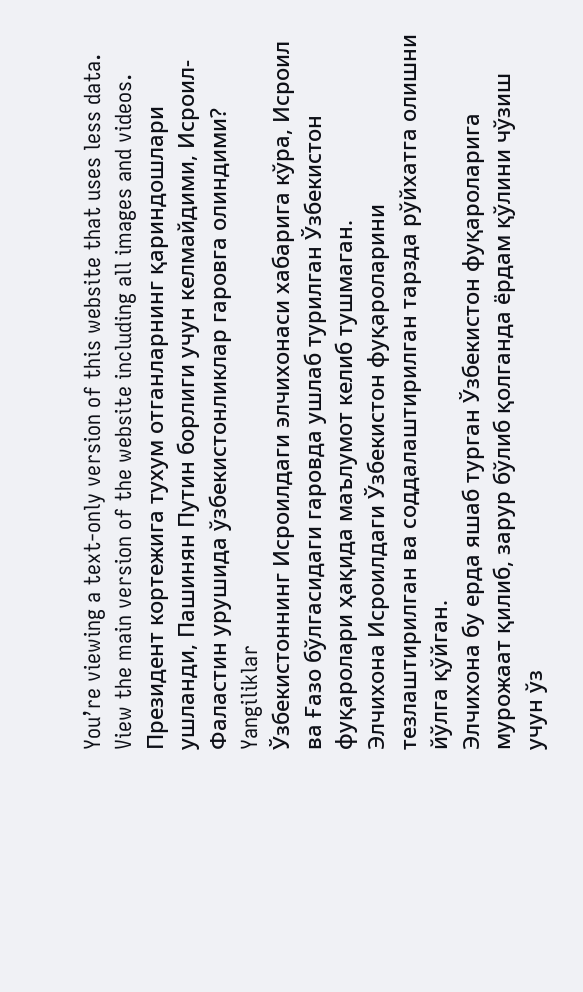You’re viewing a text-only version of this website that uses less data. View the main version of the website including all images and videos.
Президент кортежига тухум отганларнинг қариндошлари ушланди, Пашинян Путин борлиги учун келмайдими, Исроил-Фаластин урушида ўзбекистонликлар гаровга олиндими? Yangiliklar
Ўзбекистоннинг Исроилдаги элчихонаси хабарига кўра, Исроил ва Ғазо бўлгасидаги гаровда ушлаб турилган Ўзбекистон фуқаролари ҳақида маълумот келиб тушмаган.
Элчихона Исроилдаги Ўзбекистон фуқароларини тезлаштирилган ва соддалаштирилган тарзда рўйхатга олишни йўлга қўйган.
Элчихона бу ерда яшаб турган Ўзбекистон фуқароларига мурожаат қилиб, зарур бўлиб қолганда ёрдам қўлини чўзиш учун ўз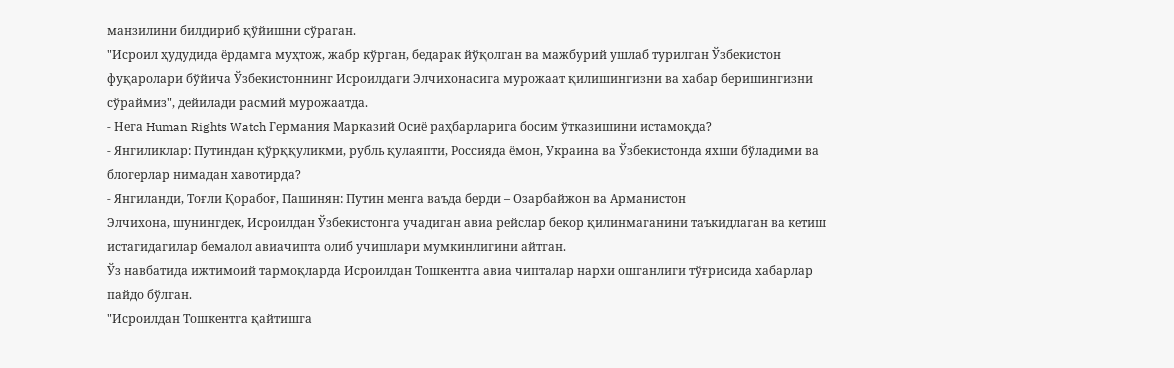манзилини билдириб қўйишни сўраган.
"Исроил ҳудудида ёрдамга муҳтож, жабр кўрган, бедарак йўқолган ва мажбурий ушлаб турилган Ўзбекистон фуқаролари бўйича Ўзбекистоннинг Исроилдаги Элчихонасига мурожаат қилишингизни ва хабар беришингизни сўраймиз", дейилади расмий мурожаатда.
- Нега Human Rights Watch Германия Марказий Осиё раҳбарларига босим ўтказишини истамоқда?
- Янгиликлар: Путиндан қўрққуликми, рубль қулаяпти, Россияда ёмон, Украина ва Ўзбекистонда яхши бўладими ва блогерлар нимадан хавотирда?
- Янгиланди, Тоғли Қорабоғ, Пашинян: Путин менга ваъда берди – Озарбайжон ва Арманистон
Элчихона, шунингдек, Исроилдан Ўзбекистонга учадиган авиа рейслар бекор қилинмаганини таъкидлаган ва кетиш истагидагилар бемалол авиачипта олиб учишлари мумкинлигини айтган.
Ўз навбатида ижтимоий тармоқларда Исроилдан Тошкентга авиа чипталар нархи ошганлиги тўғрисида хабарлар пайдо бўлган.
"Исроилдан Тошкентга қайтишга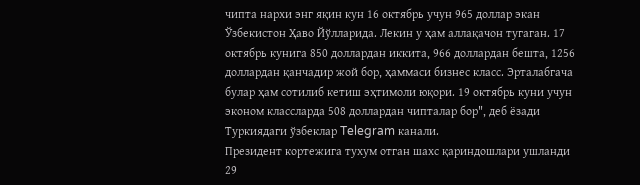чипта нархи энг яқин кун 16 октябрь учун 965 доллар экан Ўзбекистон Ҳаво Йўлларида. Лекин у ҳам аллақачон тугаган. 17 октябрь кунига 850 доллардан иккита, 966 доллардан бешта, 1256 доллардан қанчадир жой бор, ҳаммаси бизнес класс. Эрталабгача булар ҳам сотилиб кетиш эҳтимоли юқори. 19 октябрь куни учун эконом классларда 508 доллардан чипталар бор", деб ёзади Туркиядаги ўзбеклар Telegram канали.
Президент кортежига тухум отган шахс қариндошлари ушланди
29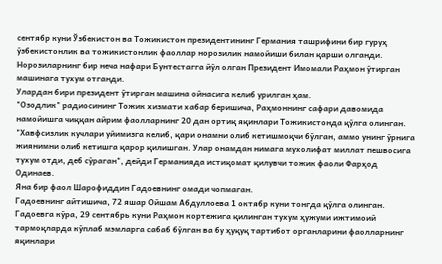сентябр куни Ўзбекистон ва Тожикистон президентининг Германия ташрифини бир гуруҳ ўзбекистонлик ва тожикистонлик фаоллар норозилик намойиши билан қарши олганди.
Норозиларнинг бир неча нафари Бунтестагга йўл олган Президент Имомали Раҳмон ўтирган машинага тухум отганди.
Улардан бири президент ўтирган машина ойнасига келиб урилган ҳам.
"Озодлик" радиосининг Тожик хизмати хабар беришича, Раҳмоннинг сафари давомида намойишга чиққан айрим фаолларнинг 20 дан ортиқ яқинлари Тожикистонда қўлга олинган.
"Хавфсизлик кучлари уйимизга келиб, қари онамни олиб кетишмоқчи бўлган, аммо унинг ўрнига жиянимни олиб кетишга қарор қилишган. Улар онамдан нимага мухолифат миллат пешвосига тухум отди, деб сўраган", дейди Германияда истиқомат қилувчи тожик фаоли Фарҳод Одинаев.
Яна бир фаол Шарофиддин Гадоевнинг омади чопмаган.
Гадоевнинг айтишича, 72 яшар Ойшам Абдуллоева 1 октябр куни тонгда қўлга олинган.
Гадоевга кўра, 29 сентябрь куни Раҳмон кортежига қилинган тухум ҳужуми ижтимоий тармоқларда кўплаб мэмларга сабаб бўлган ва бу ҳуқуқ тартибот органларини фаолларнинг яқинлари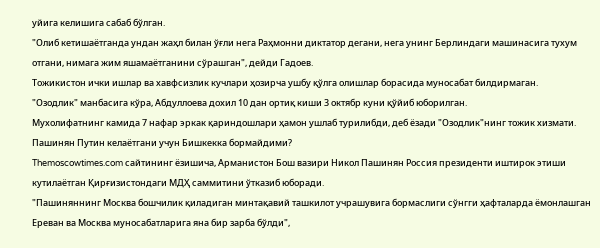уйига келишига сабаб бўлган.
"Олиб кетишаётганда ундан жаҳл билан ўғли нега Раҳмонни диктатор дегани, нега унинг Берлиндаги машинасига тухум отгани, нимага жим яшамаётганини сўрашган", дейди Гадоев.
Тожикистон ички ишлар ва хавфсизлик кучлари ҳозирча ушбу қўлга олишлар борасида муносабат билдирмаган.
"Озодлик" манбасига кўра, Абдуллоева дохил 10 дан ортиқ киши 3 октябр куни қўйиб юборилган.
Мухолифатнинг камида 7 нафар эркак қариндошлари ҳамон ушлаб турилибди, деб ёзади "Озодлик"нинг тожик хизмати.
Пашинян Путин келаётгани учун Бишкекка бормайдими?
Themoscowtimes.com сайтининг ёзишича, Арманистон Бош вазири Никол Пашинян Россия президенти иштирок этиши кутилаётган Қирғизистондаги МДҲ саммитини ўтказиб юборади.
"Пашиняннинг Москва бошчилик қиладиган минтақавий ташкилот учрашувига бормаслиги сўнгги ҳафталарда ёмонлашган Ереван ва Москва муносабатларига яна бир зарба бўлди",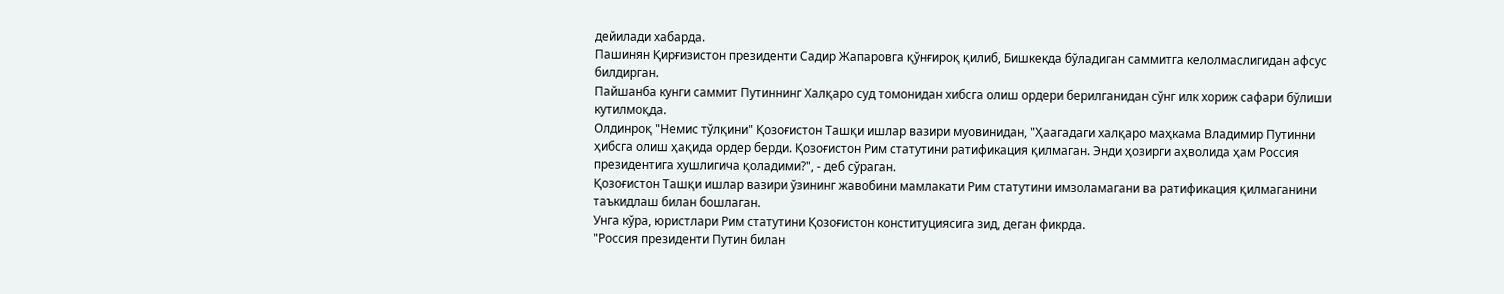дейилади хабарда.
Пашинян Қирғизистон президенти Садир Жапаровга қўнғироқ қилиб, Бишкекда бўладиган саммитга келолмаслигидан афсус билдирган.
Пайшанба кунги саммит Путиннинг Халқаро суд томонидан хибсга олиш ордери берилганидан сўнг илк хориж сафари бўлиши кутилмоқда.
Олдинроқ "Немис тўлқини" Қозоғистон Ташқи ишлар вазири муовинидан, "Ҳаагадаги халқаро маҳкама Владимир Путинни ҳибсга олиш ҳақида ордер берди. Қозоғистон Рим статутини ратификация қилмаган. Энди ҳозирги аҳволида ҳам Россия президентига хушлигича қоладими?", - деб сўраган.
Қозоғистон Ташқи ишлар вазири ўзининг жавобини мамлакати Рим статутини имзоламагани ва ратификация қилмаганини таъкидлаш билан бошлаган.
Унга кўра, юристлари Рим статутини Қозоғистон конституциясига зид, деган фикрда.
"Россия президенти Путин билан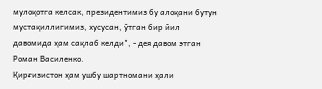мулоқотга келсак, президентимиз бу алоқани бутун мустақиллигимиз, хусусан, ўтган бир йил давомида ҳам сақлаб келди", - дея давом этган Роман Василенко.
Қирғизистон ҳам ушбу шартномани ҳали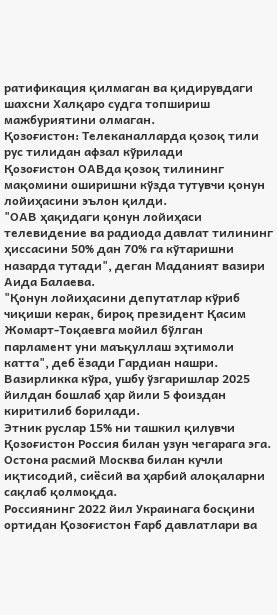ратификация қилмаган ва қидирувдаги шахсни Халқаро судга топшириш мажбуриятини олмаган.
Қозоғистон: Телеканалларда қозоқ тили рус тилидан афзал кўрилади
Қозоғистон ОАВда қозоқ тилининг мақомини оширишни кўзда тутувчи қонун лойиҳасини эълон қилди.
"ОАВ ҳақидаги қонун лойиҳаси телевидение ва радиода давлат тилининг ҳиссасини 50% дан 70% га кўтаришни назарда тутади", деган Маданият вазири Аида Балаева.
"Қонун лойиҳасини депутатлар кўриб чиқиши керак, бироқ президент Қасим Жомарт-Тоқаевга мойил бўлган парламент уни маъқуллаш эҳтимоли катта", деб ёзади Гардиан нашри.
Вазирликка кўра, ушбу ўзгаришлар 2025 йилдан бошлаб ҳар йили 5 фоиздан киритилиб борилади.
Этник руслар 15% ни ташкил қилувчи Қозоғистон Россия билан узун чегарага эга. Остона расмий Москва билан кучли иқтисодий, сиёсий ва ҳарбий алоқаларни сақлаб қолмоқда.
Россиянинг 2022 йил Украинага босқини ортидан Қозоғистон Ғарб давлатлари ва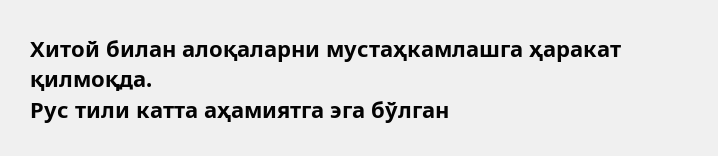Хитой билан алоқаларни мустаҳкамлашга ҳаракат қилмоқда.
Рус тили катта аҳамиятга эга бўлган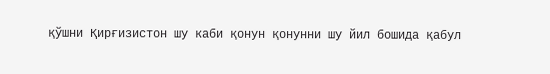қўшни Қирғизистон шу каби қонун қонунни шу йил бошида қабул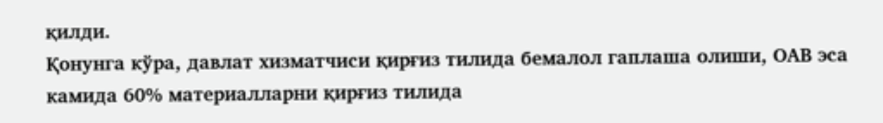қилди.
Қонунга кўра, давлат хизматчиси қирғиз тилида бемалол гаплаша олиши, ОАВ эса камида 60% материалларни қирғиз тилида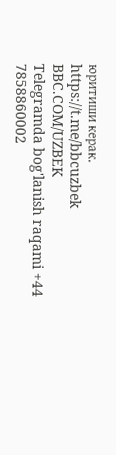юритиши керак.
https://t.me/bbcuzbek
BBC.COM/UZBEK
Telegramda bog'lanish raqami +44 7858860002